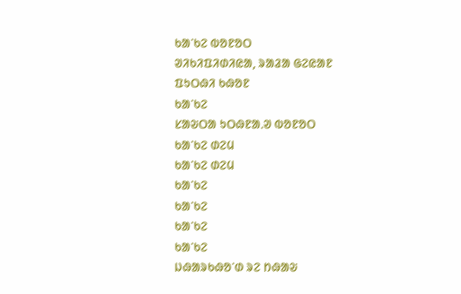ᱠᱟᱸᱠᱮ ᱵᱚᱱᱚᱛ
ᱣᱤᱠᱤᱯᱤᱰᱤᱭᱟ, ᱨᱟᱲᱟ ᱜᱮᱭᱟᱱ ᱯᱩᱛᱷᱤ ᱠᱷᱚᱱ
ᱠᱟᱸᱠᱮ
ᱥᱟᱶᱛᱟ ᱩᱛᱷᱱᱟᱹᱣ ᱵᱚᱱᱚᱛ
ᱠᱟᱸᱠᱮ ᱰᱮᱢ
ᱠᱟᱸᱠᱮ ᱰᱮᱢ
ᱠᱟᱸᱠᱮ
ᱠᱟᱸᱠᱮ
ᱠᱟᱸᱠᱮ
ᱠᱟᱸᱠᱮ
ᱡᱷᱟᱨᱠᱷᱚᱸᱰ ᱨᱮ ᱴᱷᱟᱶ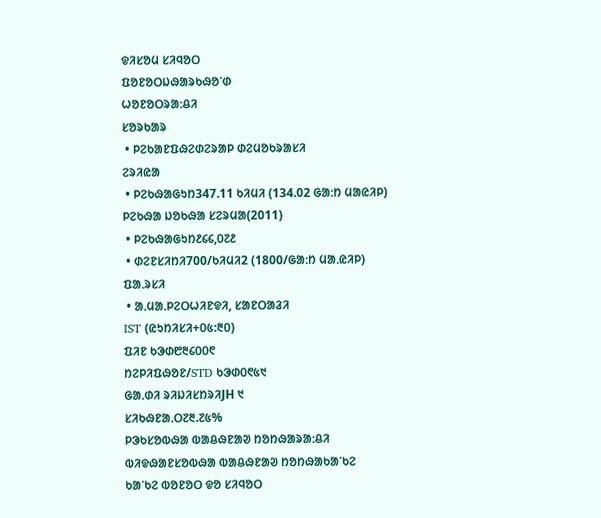ᱫᱤᱥᱚᱢ ᱥᱤᱧᱚᱛ
ᱯᱚᱱᱚᱛᱡᱷᱟᱨᱠᱷᱚᱸᱰ
ᱦᱚᱱᱚᱛᱨᱟᱺᱪᱤ
ᱥᱚᱨᱠᱟᱨ
 • ᱞᱮᱠᱟᱱᱯᱷᱮᱰᱮᱨᱟᱞ ᱰᱮᱢᱚᱠᱨᱟᱥᱤ
ᱮᱨᱤᱭᱟ
 • ᱞᱮᱠᱷᱟᱜᱩᱴ347.11 ᱠᱤᱢᱤ (134.02 ᱜᱟᱺᱴ ᱢᱟᱭᱤᱞ)
ᱞᱮᱠᱷᱟ ᱡᱚᱠᱷᱟ ᱥᱮᱨᱢᱟ(2011)
 • ᱞᱮᱠᱷᱟᱜᱩᱴ᱒᱔᱔,᱐᱗᱒
 • ᱰᱮᱱᱥᱤᱴᱤ700/ᱠᱤᱢᱤ2 (1800/ᱜᱟᱺᱴ ᱢᱟᱹᱭᱤᱞ)
ᱯᱟᱹᱨᱥᱤ
 • ᱟᱹᱢᱟᱹᱞᱮᱛᱦᱤᱱᱫᱤ, ᱥᱟᱱᱛᱟᱲᱤ
IST (ᱭᱩᱴᱤᱥᱤ+᱐᱕:᱓᱐)
ᱯᱤᱱ ᱠᱳᱰ᱘᱓᱔᱐᱐᱖
ᱴᱮᱞᱤᱯᱷᱚᱱ/STD ᱠᱳᱰ᱐᱖᱕᱑
ᱜᱟᱹᱰᱤ ᱨᱤᱡᱤᱥᱴᱨᱤJH ᱑
ᱥᱤᱠᱷᱱᱟᱹᱛ᱗᱓.᱗᱕%
ᱞᱳᱠᱥᱚᱵᱷᱟ ᱵᱟᱪᱷᱱᱟᱣ ᱴᱚᱴᱷᱟᱨᱟᱺᱪᱤ
ᱵᱤᱫᱷᱟᱱᱥᱚᱵᱷᱟ ᱵᱟᱪᱷᱱᱟᱣ ᱴᱚᱴᱷᱟᱠᱟᱸᱠᱮ
ᱠᱟᱸᱠᱮ ᱵᱚᱱᱚᱛ ᱫᱚ ᱥᱤᱧᱚᱛ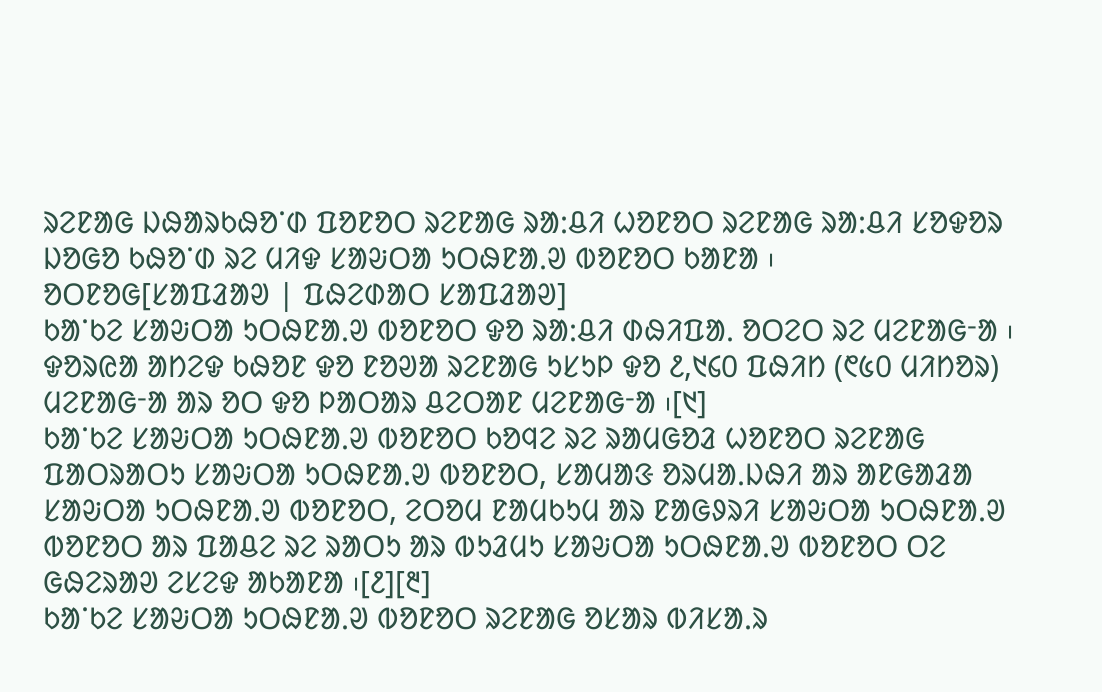ᱨᱮᱱᱟᱜ ᱡᱷᱟᱨᱠᱷᱚᱸᱰ ᱯᱚᱱᱚᱛ ᱨᱮᱱᱟᱜ ᱨᱟᱺᱪᱤ ᱦᱚᱱᱚᱛ ᱨᱮᱱᱟᱜ ᱨᱟᱺᱪᱤ ᱥᱚᱫᱚᱨ ᱡᱚᱜᱚ ᱠᱷᱚᱸᱰ ᱨᱮ ᱢᱤᱫ ᱥᱟᱶᱛᱟ ᱩᱛᱷᱱᱟᱹᱣ ᱵᱚᱱᱚᱛ ᱠᱟᱱᱟ ᱾
ᱚᱛᱱᱚᱜ[ᱥᱟᱯᱲᱟᱣ | ᱯᱷᱮᱰᱟᱛ ᱥᱟᱯᱲᱟᱣ]
ᱠᱟᱸᱠᱮ ᱥᱟᱶᱛᱟ ᱩᱛᱷᱱᱟᱹᱣ ᱵᱚᱱᱚᱛ ᱫᱚ ᱨᱟᱺᱪᱤ ᱰᱷᱤᱯᱟᱹ ᱚᱛᱮᱛ ᱨᱮ ᱢᱮᱱᱟᱜᱼᱟ ᱾ ᱫᱚᱨᱭᱟ ᱟᱴᱮᱫ ᱠᱷᱚᱱ ᱫᱚ ᱱᱚᱣᱟ ᱨᱮᱱᱟᱜ ᱩᱥᱩᱞ ᱫᱚ ᱒,᱑᱔᱐ ᱯᱷᱤᱴ (᱖᱕᱐ ᱢᱤᱴᱚᱨ) ᱢᱮᱱᱟᱜᱼᱟ ᱟᱨ ᱚᱛ ᱫᱚ ᱞᱟᱛᱟᱨ ᱪᱮᱛᱟᱱ ᱢᱮᱱᱟᱜᱼᱟ ᱾[᱑]
ᱠᱟᱸᱠᱮ ᱥᱟᱶᱛᱟ ᱩᱛᱷᱱᱟᱹᱣ ᱵᱚᱱᱚᱛ ᱠᱚᱧᱮ ᱨᱮ ᱨᱟᱢᱜᱚᱲ ᱦᱚᱱᱚᱛ ᱨᱮᱱᱟᱜ ᱯᱟᱛᱨᱟᱛᱩ ᱥᱟᱶᱛᱟ ᱩᱛᱷᱱᱟᱹᱣ ᱵᱚᱱᱚᱛ, ᱥᱟᱢᱟᱝ ᱚᱨᱢᱟᱹᱡᱷᱤ ᱟᱨ ᱟᱱᱜᱟᱲᱟ ᱥᱟᱶᱛᱟ ᱩᱛᱷᱱᱟᱹᱣ ᱵᱚᱱᱚᱛ, ᱮᱛᱚᱢ ᱱᱟᱢᱠᱩᱢ ᱟᱨ ᱱᱟᱜᱽᱨᱤ ᱥᱟᱶᱛᱟ ᱩᱛᱷᱱᱟᱹᱣ ᱵᱚᱱᱚᱛ ᱟᱨ ᱯᱟᱪᱮ ᱨᱮ ᱨᱟᱛᱩ ᱟᱨ ᱵᱩᱲᱢᱩ ᱥᱟᱶᱛᱟ ᱩᱛᱷᱱᱟᱹᱣ ᱵᱚᱱᱚᱛ ᱛᱮ ᱜᱷᱮᱨᱟᱣ ᱮᱥᱮᱫ ᱟᱠᱟᱱᱟ ᱾[᱒][᱓]
ᱠᱟᱸᱠᱮ ᱥᱟᱶᱛᱟ ᱩᱛᱷᱱᱟᱹᱣ ᱵᱚᱱᱚᱛ ᱨᱮᱱᱟᱜ ᱚᱥᱟᱨ ᱵᱤᱥᱟᱹᱨ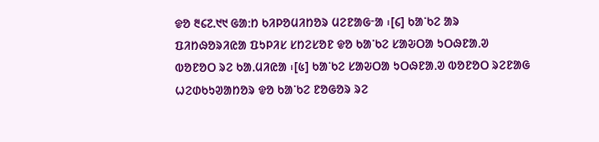ᱫᱚ ᱓᱔᱗.᱑᱑ ᱜᱟᱺᱴ ᱠᱤᱞᱚᱢᱤᱴᱚᱨ ᱢᱮᱱᱟᱜᱼᱟ ᱾[᱔] ᱠᱟᱸᱠᱮ ᱟᱨ ᱯᱤᱴᱷᱚᱨᱤᱭᱟ ᱯᱩᱞᱤᱥ ᱥᱴᱮᱥᱚᱱ ᱫᱚ ᱠᱟᱸᱠᱮ ᱥᱟᱶᱛᱟ ᱩᱛᱷᱱᱟᱹᱣ ᱵᱚᱱᱚᱛ ᱨᱮ ᱠᱟᱹᱢᱤᱭᱟ ᱾[᱕] ᱠᱟᱸᱠᱮ ᱥᱟᱶᱛᱟ ᱩᱛᱷᱱᱟᱹᱣ ᱵᱚᱱᱚᱛ ᱨᱮᱱᱟᱜ ᱦᱮᱰᱠᱩᱣᱟᱴᱚᱨ ᱫᱚ ᱠᱟᱸᱠᱮ ᱱᱚᱜᱚᱨ ᱨᱮ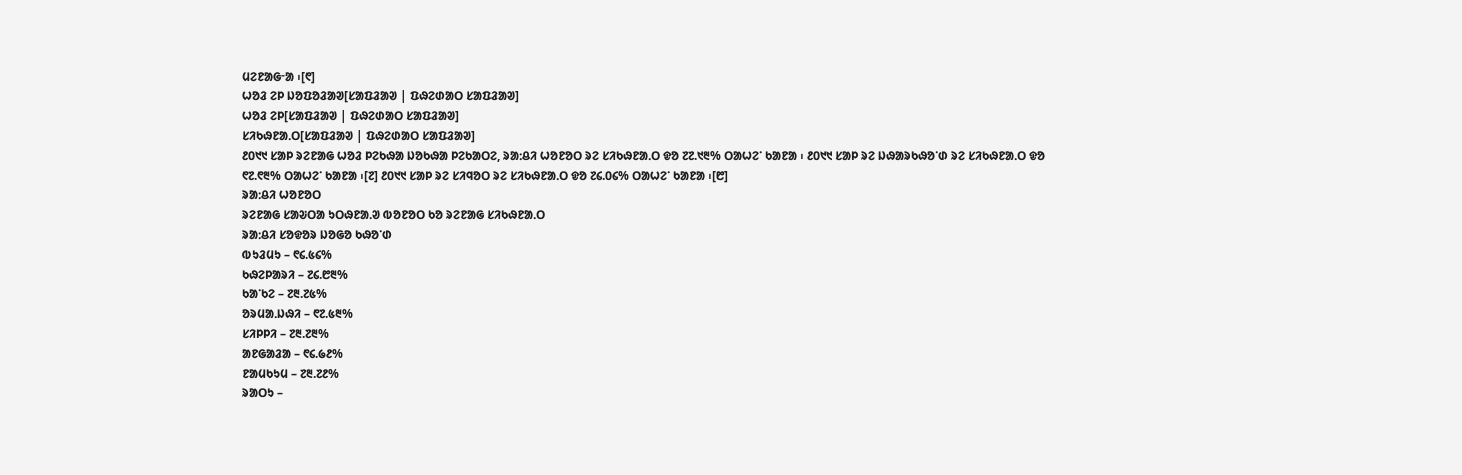ᱢᱮᱱᱟᱜᱼᱟ ᱾[᱖]
ᱦᱚᱲ ᱮᱞ ᱡᱚᱯᱚᱲᱟᱣ[ᱥᱟᱯᱲᱟᱣ | ᱯᱷᱮᱰᱟᱛ ᱥᱟᱯᱲᱟᱣ]
ᱦᱚᱲ ᱮᱞ[ᱥᱟᱯᱲᱟᱣ | ᱯᱷᱮᱰᱟᱛ ᱥᱟᱯᱲᱟᱣ]
ᱥᱤᱠᱷᱱᱟᱹᱛ[ᱥᱟᱯᱲᱟᱣ | ᱯᱷᱮᱰᱟᱛ ᱥᱟᱯᱲᱟᱣ]
᱒᱐᱑᱑ ᱥᱟᱞ ᱨᱮᱱᱟᱜ ᱦᱚᱲ ᱞᱮᱠᱷᱟ ᱡᱚᱠᱷᱟ ᱞᱮᱠᱟᱛᱮ, ᱨᱟᱺᱪᱤ ᱦᱚᱱᱚᱛ ᱨᱮ ᱥᱤᱠᱷᱱᱟᱹᱛ ᱫᱚ ᱗᱗.᱑᱓% ᱛᱟᱦᱮᱸ ᱠᱟᱱᱟ ᱾ ᱒᱐᱑᱑ ᱥᱟᱞ ᱨᱮ ᱡᱷᱟᱨᱠᱷᱚᱸᱰ ᱨᱮ ᱥᱤᱠᱷᱱᱟᱹᱛ ᱫᱚ ᱖᱗.᱖᱓% ᱛᱟᱦᱮᱸ ᱠᱟᱱᱟ ᱾[᱗] ᱒᱐᱑᱑ ᱥᱟᱞ ᱨᱮ ᱥᱤᱧᱚᱛ ᱨᱮ ᱥᱤᱠᱷᱱᱟᱹᱛ ᱫᱚ ᱗᱔.᱐᱔% ᱛᱟᱦᱮᱸ ᱠᱟᱱᱟ ᱾[᱘]
ᱨᱟᱺᱪᱤ ᱦᱚᱱᱚᱛ
ᱨᱮᱱᱟᱜ ᱥᱟᱶᱛᱟ ᱩᱛᱷᱱᱟᱹᱣ ᱵᱚᱱᱚᱛ ᱠᱚ ᱨᱮᱱᱟᱜ ᱥᱤᱠᱷᱱᱟᱹᱛ
ᱨᱟᱺᱪᱤ ᱥᱚᱫᱚᱨ ᱡᱚᱜᱚ ᱠᱷᱚᱸᱰ
ᱵᱩᱲᱢᱩ – ᱖᱔.᱕᱔%
ᱠᱷᱮᱞᱟᱨᱤ – ᱗᱔.᱘᱓%
ᱠᱟᱸᱠᱮ – ᱗᱓.᱗᱕%
ᱚᱨᱢᱟᱹᱡᱷᱤ – ᱖᱗.᱕᱓%
ᱥᱤᱞᱞᱤ – ᱗᱓.᱗᱓%
ᱟᱱᱜᱟᱲᱟ – ᱖᱔.᱙᱒%
ᱱᱟᱢᱠᱩᱢ – ᱗᱓.᱗᱒%
ᱨᱟᱛᱩ –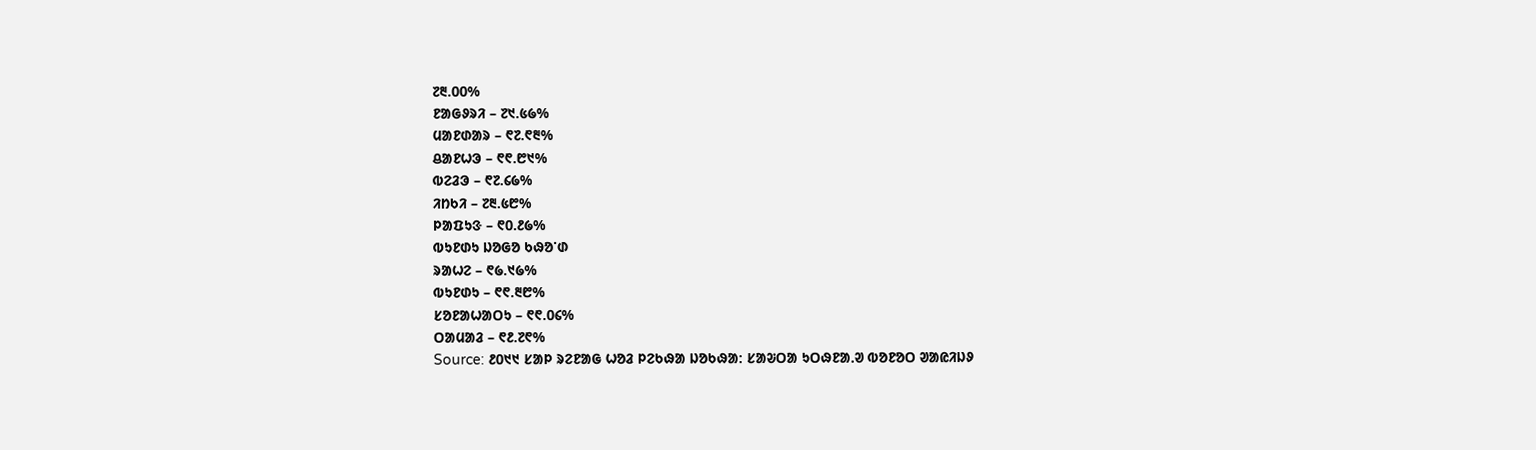᱗᱓.᱐᱐%
ᱱᱟᱜᱽᱨᱤ – ᱗᱑.᱕᱙%
ᱢᱟᱱᱰᱟᱨ – ᱖᱗.᱖᱓%
ᱪᱟᱱᱦᱳ – ᱖᱖.᱘᱑%
ᱵᱮᱲᱳ – ᱖᱗.᱔᱙%
ᱤᱴᱠᱤ – ᱗᱓.᱕᱘%
ᱞᱟᱯᱩᱝ – ᱖᱐.᱒᱙%
ᱵᱩᱱᱰᱩ ᱡᱚᱜᱚ ᱠᱷᱚᱸᱰ
ᱨᱟᱦᱮ – ᱖᱙.᱑᱙%
ᱵᱩᱱᱰᱩ – ᱖᱖.᱓᱘%
ᱥᱚᱱᱟᱦᱟᱛᱩ – ᱖᱖.᱐᱔%
ᱛᱟᱢᱟᱲ – ᱖᱒.᱗᱖%
Source: ᱒᱐᱑᱑ ᱥᱟᱞ ᱨᱮᱱᱟᱜ ᱦᱚᱲ ᱞᱮᱠᱷᱟ ᱡᱚᱠᱷᱟ: ᱥᱟᱶᱛᱟ ᱩᱛᱷᱱᱟᱹᱣ ᱵᱚᱱᱚᱛ ᱣᱟᱭᱤᱡᱽ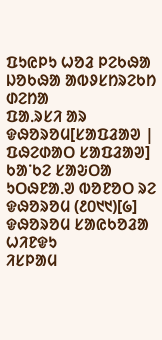ᱯᱩᱭᱞᱩ ᱦᱚᱲ ᱞᱮᱠᱷᱟ ᱡᱚᱠᱷᱟ ᱟᱵᱽᱥᱴᱨᱮᱠᱴ ᱰᱮᱴᱟ
ᱯᱟᱹᱨᱥᱤ ᱟᱨ ᱫᱷᱚᱨᱚᱢ[ᱥᱟᱯᱲᱟᱣ | ᱯᱷᱮᱰᱟᱛ ᱥᱟᱯᱲᱟᱣ]
ᱠᱟᱸᱠᱮ ᱥᱟᱶᱛᱟ ᱩᱛᱷᱱᱟᱹᱣ ᱵᱚᱱᱚᱛ ᱨᱮ ᱫᱷᱚᱨᱚᱢ (᱒᱐᱑᱑)[᱙]
ᱫᱷᱚᱨᱚᱢ ᱥᱟᱭᱠᱚᱲᱟ
ᱦᱤᱱᱫᱩ
ᱤᱥᱞᱟᱢ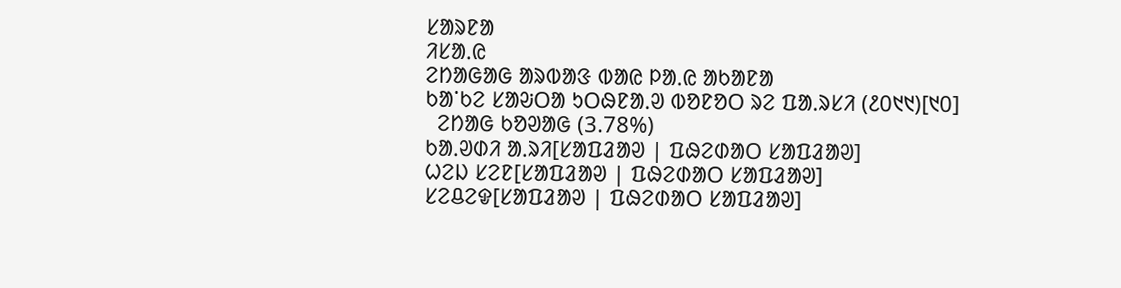ᱥᱟᱨᱱᱟ
ᱤᱥᱟᱹᱭ
ᱮᱴᱟᱜᱟᱜ ᱟᱨᱵᱟᱝ ᱵᱟᱭ ᱞᱟᱹᱭ ᱟᱠᱟᱱᱟ
ᱠᱟᱸᱠᱮ ᱥᱟᱶᱛᱟ ᱩᱛᱷᱱᱟᱹᱣ ᱵᱚᱱᱚᱛ ᱨᱮ ᱯᱟᱹᱨᱥᱤ (᱒᱐᱑᱑)[᱑᱐]
  ᱮᱴᱟᱜ ᱠᱚᱣᱟᱜ (3.78%)
ᱠᱟᱹᱣᱰᱤ ᱟᱹᱨᱤ[ᱥᱟᱯᱲᱟᱣ | ᱯᱷᱮᱰᱟᱛ ᱥᱟᱯᱲᱟᱣ]
ᱦᱮᱡ ᱥᱮᱱ[ᱥᱟᱯᱲᱟᱣ | ᱯᱷᱮᱰᱟᱛ ᱥᱟᱯᱲᱟᱣ]
ᱥᱮᱪᱮᱫ[ᱥᱟᱯᱲᱟᱣ | ᱯᱷᱮᱰᱟᱛ ᱥᱟᱯᱲᱟᱣ]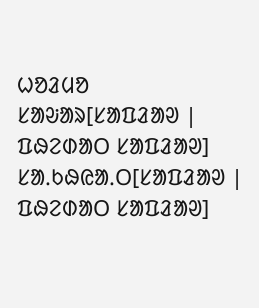ᱦᱚᱲᱢᱚ ᱥᱟᱶᱟᱨ[ᱥᱟᱯᱲᱟᱣ | ᱯᱷᱮᱰᱟᱛ ᱥᱟᱯᱲᱟᱣ]
ᱥᱟᱹᱠᱷᱭᱟᱹᱛ[ᱥᱟᱯᱲᱟᱣ | ᱯᱷᱮᱰᱟᱛ ᱥᱟᱯᱲᱟᱣ]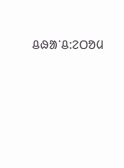ᱪᱷᱟᱸᱪ:ᱮᱛᱚᱢ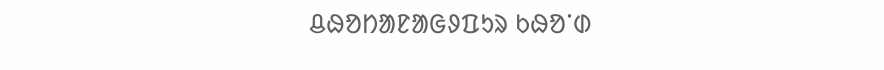ᱪᱷᱚᱴᱟᱱᱟᱜᱽᱯᱩᱨ ᱠᱷᱚᱸᱰ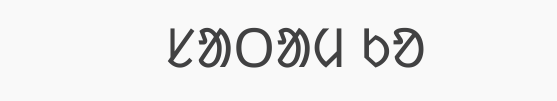ᱥᱟᱛᱟᱢ ᱠᱚ